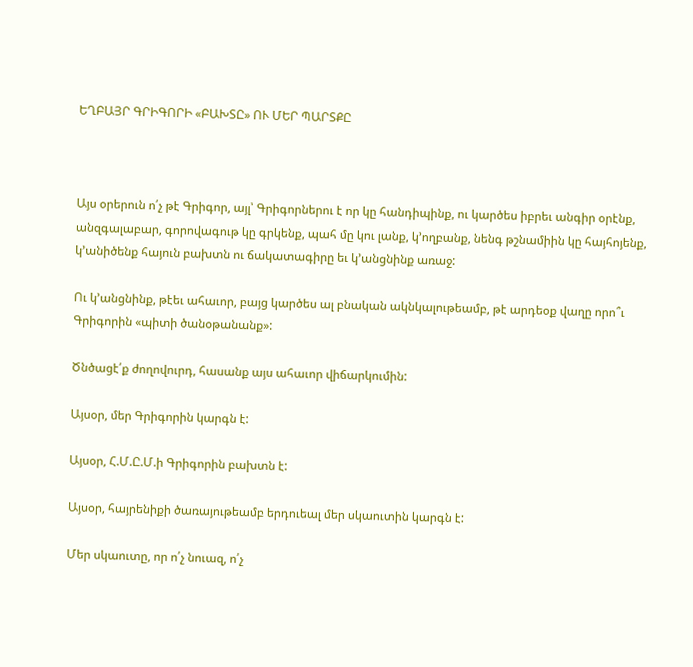ԵՂԲԱՅՐ ԳՐԻԳՈՐԻ «ԲԱԽՏԸ» ՈՒ ՄԵՐ ՊԱՐՏՔԸ



Այս օրերուն ո՛չ թէ Գրիգոր, այլ՝ Գրիգորներու է որ կը հանդիպինք, ու կարծես իբրեւ անգիր օրէնք, անզգալաբար, գորովագութ կը գրկենք, պահ մը կու լանք, կ’ողբանք, նենգ թշնամիին կը հայհոյենք, կ’անիծենք հայուն բախտն ու ճակատագիրը եւ կ’անցնինք առաջ:

Ու կ’անցնինք, թէեւ ահաւոր, բայց կարծես ալ բնական ակնկալութեամբ, թէ արդեօք վաղը որո՞ւ Գրիգորին «պիտի ծանօթանանք»:

Ծնծացէ՛ք ժողովուրդ, հասանք այս ահաւոր վիճարկումին:

Այսօր, մեր Գրիգորին կարգն է:

Այսօր, Հ.Մ.Ը.Մ.ի Գրիգորին բախտն է:

Այսօր, հայրենիքի ծառայութեամբ երդուեալ մեր սկաուտին կարգն է:

Մեր սկաուտը, որ ո՛չ նուազ, ո՛չ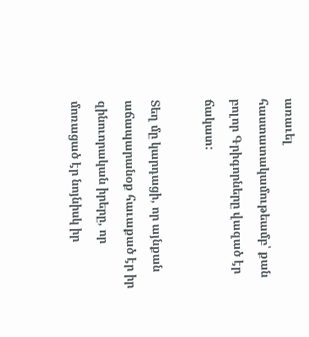առաւել հաստատակամութեամբ՝ քան բոլոր Գրիգորները վազած էր ճակատ:

Տեղ մը կարդացի, որ այնքան աճապարանօք հաւաքած էր իր զինուորական իրերը, որ մոռացած էր նոյնիսկ իր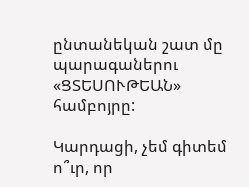ընտանեկան շատ մը պարագաներու «ՑՏԵՍՈՒԹԵԱՆ» համբոյրը:

Կարդացի, չեմ գիտեմ ո՞ւր, որ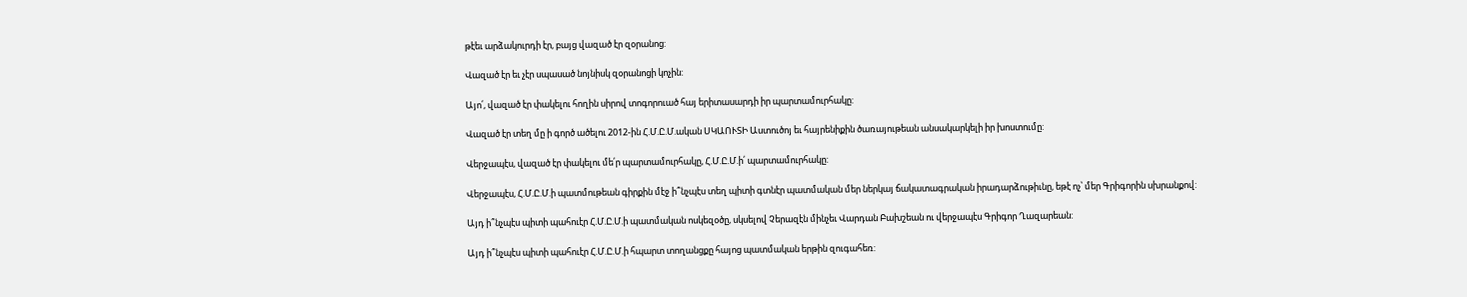թէեւ արձակուրդի էր, բայց վազած էր զօրանոց:

Վազած էր եւ չէր սպասած նոյնիսկ զօրանոցի կոչին:

Այո՛, վազած էր փակելու հողին սիրով տոգորուած հայ երիտասարդի իր պարտամուրհակը:

Վազած էր տեղ մը ի գործ ածելու 2012-ին Հ.Մ.Ը.Մ.ական ՍԿԱՈՒՏԻ Աստուծոյ եւ հայրենիքին ծառայութեան անսակարկելի իր խոստումը:

Վերջապէս, վազած էր փակելու մե՛ր պարտամուրհակը, Հ.Մ.Ը.Մ.ի՛ պարտամուրհակը:

Վերջապէս, Հ.Մ.Ը.Մ.ի պատմութեան գիրքին մէջ ի՞նչպէս տեղ պիտի գտնէր պատմական մեր ներկայ ճակատագրական իրադարձութիւնը, եթէ ոչ՝ մեր Գրիգորին սխրանքով:

Այդ ի՞նչպէս պիտի պահուէր Հ.Մ.Ը.Մ.ի պատմական ոսկեզօծը, սկսելով Չերազէն մինչեւ Վարդան Բախշեան ու վերջապէս Գրիգոր Ղազարեան:

Այդ ի՞նչպէս պիտի պահուէր Հ.Մ.Ը.Մ.ի հպարտ տողանցքը հայոց պատմական երթին զուգահեռ: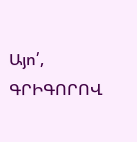Այո՛, ԳՐԻԳՈՐՈՎ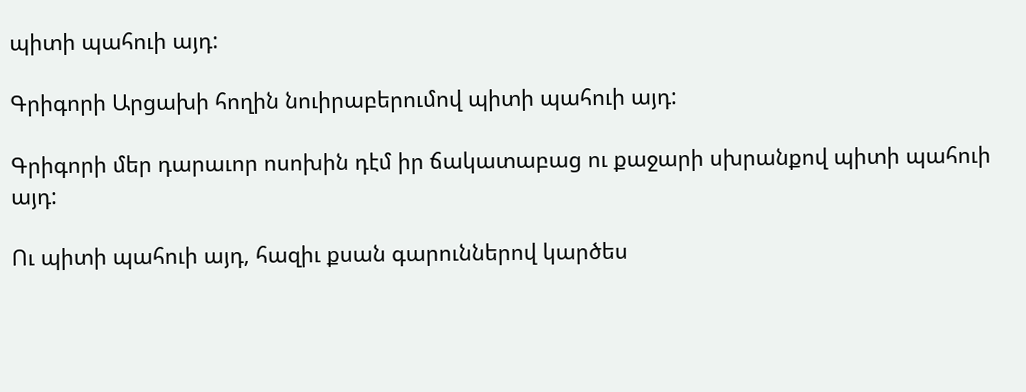պիտի պահուի այդ:

Գրիգորի Արցախի հողին նուիրաբերումով պիտի պահուի այդ:

Գրիգորի մեր դարաւոր ոսոխին դէմ իր ճակատաբաց ու քաջարի սխրանքով պիտի պահուի այդ:

Ու պիտի պահուի այդ, հազիւ քսան գարուններով կարծես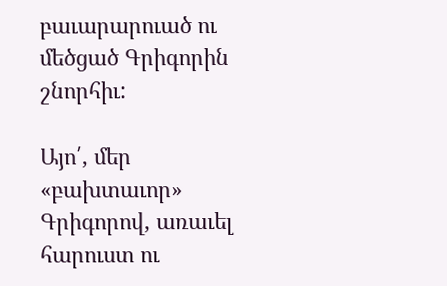բաւարարուած ու մեծցած Գրիգորին շնորհիւ:

Այո՛, մեր «բախտաւոր» Գրիգորով, առաւել հարուստ ու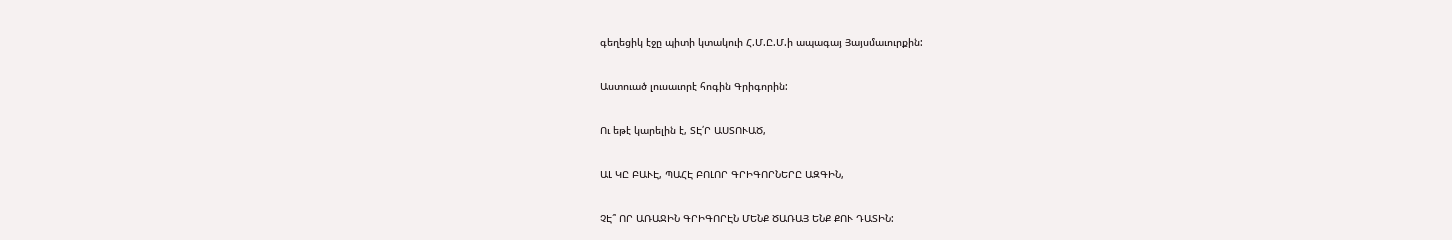գեղեցիկ էջը պիտի կտակուի Հ.Մ.Ը.Մ.ի ապագայ Յայսմաւուրքին:

Աստուած լուսաւորէ հոգին Գրիգորին:

Ու եթէ կարելին է, ՏԷ՛Ր ԱՍՏՈՒԱԾ,

ԱԼ ԿԸ ԲԱՒԷ, ՊԱՀԷ ԲՈԼՈՐ ԳՐԻԳՈՐՆԵՐԸ ԱԶԳԻՆ,

ՉԷ՞ ՈՐ ԱՌԱՋԻՆ ԳՐԻԳՈՐԷՆ ՄԵՆՔ ԾԱՌԱՅ ԵՆՔ ՔՈՒ ԴԱՏԻՆ: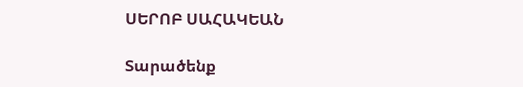ՍԵՐՈԲ ՍԱՀԱԿԵԱՆ

Տարածենք